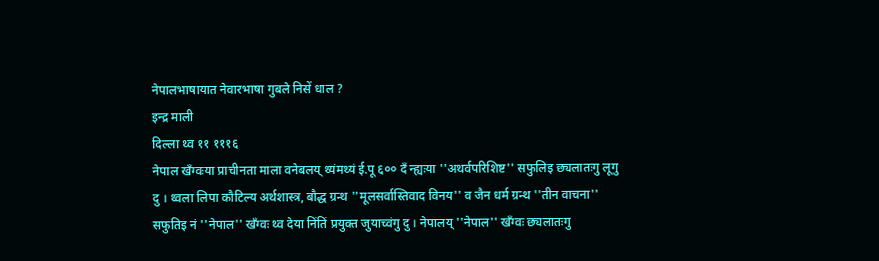नेपालभाषायात नेवारभाषा गुबले निसें धाल ?
इन्द्र माली
दिल्ला थ्व ११ १११६
नेपाल खँग्वःया प्राचीनता माला वनेबलय् थ्यंमथ्यं ई.पू ६०० दँ न्ह्यःया ''अथर्वपरिशिष्ट'' सफुलिइ छ्यलातःगु लूगु दु । थ्वला लिपा कौटिल्य अर्थशास्त्र, बौद्ध ग्रन्थ ''मूलसर्वास्तिवाद विनय'' व जैन धर्म ग्रन्थ ''तीन वाचना'' सफुतिइ नं ''नेपाल'' खँग्वः थ्व देया निंतिं प्रयुक्त जुयाच्वंगु दु । नेपालय् ''नेपाल'' खँग्वः छ्यलातःगु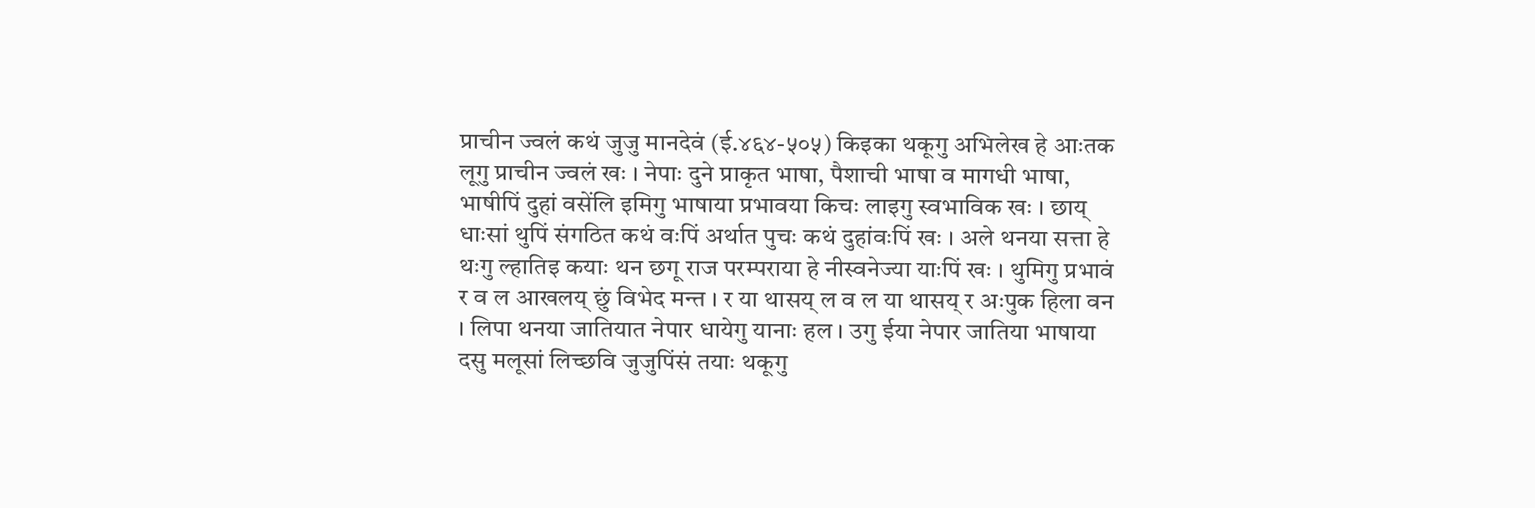प्राचीन ज्वलं कथं जुजु मानदेवं (ई.४६४-५०५) किइका थकूगु अभिलेख हे आःतक लूगु प्राचीन ज्वलं खः । नेपाः दुने प्राकृत भाषा, पैशाची भाषा व मागधी भाषा, भाषीपिं दुहां वसेंलि इमिगु भाषाया प्रभावया किचः लाइगु स्वभाविक खः । छाय् धाःसां थुपिं संगठित कथं वःपिं अर्थात पुचः कथं दुहांवःपिं खः । अले थनया सत्ता हे थःगु ल्हातिइ कयाः थन छगू राज परम्पराया हे नीस्वनेज्या याःपिं खः । थुमिगु प्रभावं र व ल आखलय् छुं विभेद मन्त । र या थासय् ल व ल या थासय् र अःपुक हिला वन । लिपा थनया जातियात नेपार धायेगु यानाः हल । उगु ईया नेपार जातिया भाषाया दसु मलूसां लिच्छवि जुजुपिंसं तयाः थकूगु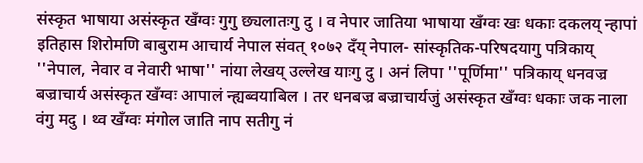संस्कृत भाषाया असंस्कृत खँग्वः गुगु छ्यलातःगु दु । व नेपार जातिया भाषाया खँग्वः खः धकाः दकलय् न्हापां इतिहास शिरोमणि बाबुराम आचार्य नेपाल संवत् १०७२ दँय् नेपाल- सांस्कृतिक-परिषदयागु पत्रिकाय् ''नेपाल, नेवार व नेवारी भाषा'' नांया लेखय् उल्लेख याःगु दु । अनं लिपा ''पूर्णिमा'' पत्रिकाय् धनवज्र बज्राचार्य असंस्कृत खँग्वः आपालं न्ह्यब्वयाबिल । तर धनबज्र बज्राचार्यजुं असंस्कृत खँग्वः धकाः जक नाला वंगु मदु । थ्व खँग्वः मंगोल जाति नाप सतीगु नं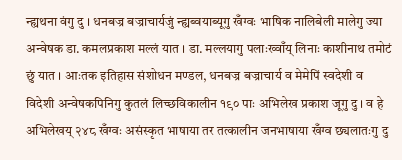न्ह्यथना वंगु दु । धनबज्र बज्राचार्यजुं न्ह्यब्वयाब्यूगु खँग्वः भाषिक नालिबेली मालेगु ज्या अन्वेषक डा. कमलप्रकाश मल्लं यात । डा. मल्लयागु पलाःख्वाँय् लिनाः काशीनाथ तमोटं छुं यात । आःतक इतिहास संशोधन मण्डल, धनबज्र बज्राचार्य व मेमेपिं स्वदेशी व विदेशी अन्वेषकपिनिगु कुतलं लिच्छविकालीन १९० पाः अभिलेख प्रकाश जूगु दु । व हे अभिलेखय् २४८ खँग्वः असंस्कृत भाषाया तर तत्कालीन जनभाषाया खँग्व छ्यलातःगु दु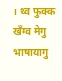। थ्व फुक्क खँग्व मेगु भाषायागु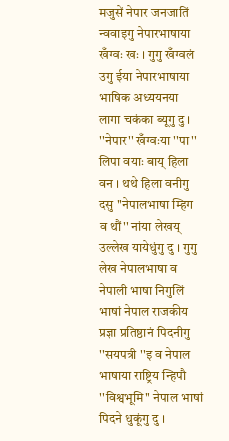मजुसें नेपार जनजातिं न्ववाइगु नेपारभाषाया खँग्वः खः । गुगु खँग्वलं उगु ईया नेपारभाषाया भाषिक अध्ययनया लागा चकंका ब्यूगु दु ।
''नेपार'' खँग्वःया ''पा'' लिपा वयाः बाय् हिला वन । थथे हिला वनीगु दसु ''नेपालभाषा म्हिग व थौं'' नांया लेखय् उल्लेख यायेधुंगु दु । गुगु लेख नेपालभाषा व नेपाली भाषा निगुलिं भाषां नेपाल राजकीय प्रज्ञा प्रतिष्ठानं पिदनीगु ''सयपत्री ''इ व नेपाल भाषाया राष्ट्रिय न्हिपौ ''विश्वभूमि'' नेपाल भाषां पिदने धुकूंगु दु ।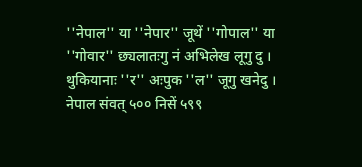''नेपाल'' या ''नेपार'' जूथें ''गोपाल'' या ''गोवार'' छ्यलातःगु नं अभिलेख लूगु दु । थुकियानाः ''र'' अःपुक ''ल'' जूगु खनेदु । नेपाल संवत् ५०० निसें ५९९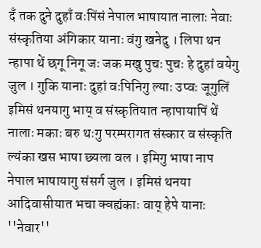दँ तक दुने दुहाँ वःपिंसं नेपाल भाषायात नालाः नेवाः संस्कृतिया अंगिकार यानाः वंगु खनेदु । लिपा थन न्हापा थें छगू निगू जः जक मखु पुचः पुचः हे दुहां वयेगु जुल । गुकि यानाः दुहां वःपिनिगु ल्याः उप्वः जूगुलिं इमिसं थनयागु भाय् व संस्कृतियात न्हापायापिं थें नालाः मकाः बरु थःगु परम्परागत संस्कार व संस्कृति ल्यंका खस भाषा छ्यला वल । इमिगु भाषा नाप नेपाल भाषायागु संसर्ग जुल । इमिसं थनया आदिवासीयात भचा क्वह्यंकाः वाय् हेपे यानाः ''नेवार''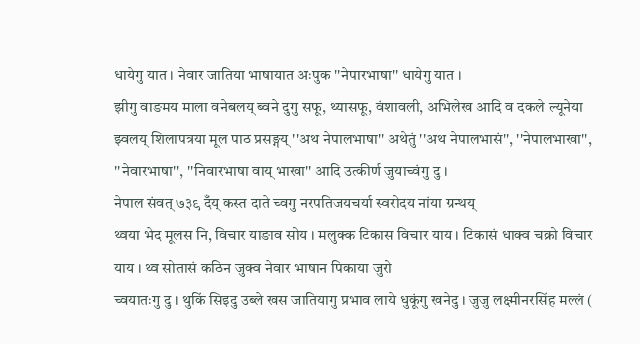धायेगु यात । नेवार जातिया भाषायात अःपुक ''नेपारभाषा'' धायेगु यात ।
झीगु वाङमय माला वनेबलय् ब्वने दुगु सफू, थ्यासफू, वंशावली, अभिलेख आदि व दकले ल्यूनेया झ्वलय् शिलापत्रया मूल पाठ प्रसङ्गय् ''अथ नेपालभाषा'' अथेतुं ''अथ नेपालभासं'', ''नेपालभाखा'', ''नेवारभाषा'', ''निवारभाषा वाय् भाखा'' आदि उत्कीर्ण जुयाच्वंगु दु ।
नेपाल संवत् ७३९ दँय् कस्त दाते च्वगु नरपतिजयचर्या स्वरोदय नांया ग्रन्थय्
थ्वया भेद मूलस नि, विचार याङाव सोय । मलुक्क टिकास विचार याय । टिकासं धाक्व चक्रो विचार याय । थ्व सोतासं कठिन जुक्व नेवार भाषान पिकाया जुरो
च्वयातःगु दु । थुकिं सिइदु उब्ले खस जातियागु प्रभाव लाये धुकूंगु खनेदु । जुजु लक्ष्मीनरसिंह मल्लं (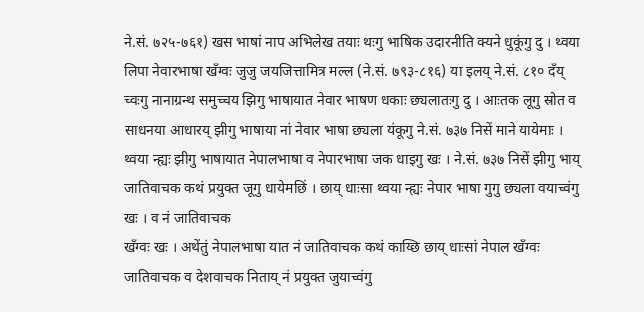ने.सं. ७२५-७६१) खस भाषां नाप अभिलेख तयाः थःगु भाषिक उदारनीति क्यने धुकूंगु दु । थ्वया लिपा नेवारभाषा खँग्वः जुजु जयजित्तामित्र मल्ल (ने.सं. ७९३-८१६) या इलय् ने.सं. ८१० दँय् च्वःगु नानाग्रन्थ समुच्चय झिगु भाषायात नेवार भाषण धकाः छ्यलातःगु दु । आःतक लूगु स्रोत व साधनया आधारय् झीगु भाषाया नां नेवार भाषा छ्यला यंकूगु ने.सं. ७३७ निसें माने यायेमाः । थ्वया न्ह्यः झीगु भाषायात नेपालभाषा व नेपारभाषा जक धाइगु खः । ने.सं. ७३७ निसें झीगु भाय् जातिवाचक कथं प्रयुक्त जूगु धायेमछिं । छाय् धाःसा थ्वया न्ह्यः नेपार भाषा गुगु छ्यला वयाच्वंगु खः । व नं जातिवाचक
खँग्वः खः । अथेंतुं नेपालभाषा यात नं जातिवाचक कथं काय्छि छाय् धाःसां नेपाल खँग्वः जातिवाचक व देशवाचक निताय् नं प्रयुक्त जुयाच्वंगु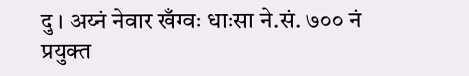दु । अय्नं नेवार खँग्वः धाःसा ने.सं. ७०० नं प्रयुक्त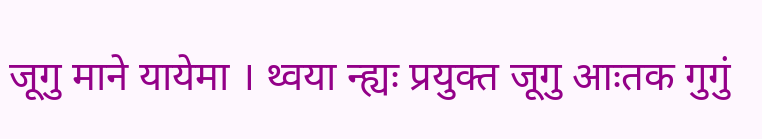जूगु माने यायेमा । थ्वया न्ह्यः प्रयुक्त जूगु आःतक गुगुं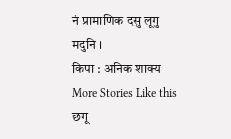नं प्रामाणिक दसु लूगु मदुनि ।
किपा : अनिक शाक्य
More Stories Like this
छगू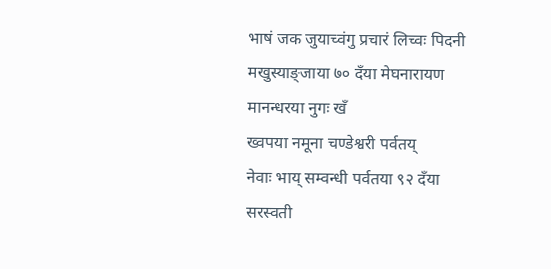भाषं जक जुयाच्वंगु प्रचारं लिच्वः पिदनी मखुस्याङ्जाया ७० दँया मेघनारायण मानन्धरया नुगः खँ
ख्वपया नमूना चण्डेश्वरी पर्वतय्
नेवाः भाय् सम्वन्धी पर्वतया ९२ दँया सरस्वती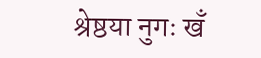श्रेष्ठया नुगः खँ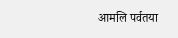आमलि पर्वतया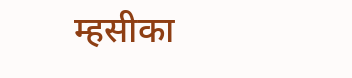म्हसीका